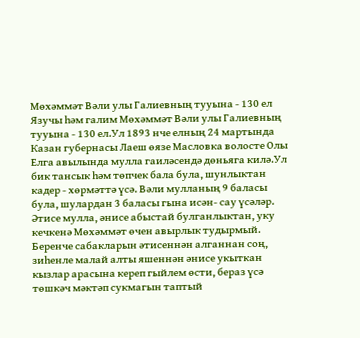Мөхәммәт Вәли улы Галиевның тууына - 130 ел
Язучы һәм галим Мөхәммәт Вәли улы Галиевның тууына - 130 ел.Ул 1893 нче елның 24 мартында Казан губернасы Лаеш өязе Масловка волосте Олы Елга авылында мулла гаиләсендә дөньяга килә.Ул бик тансык һәм төпчек бала була, шунлыктан кадер - хөрмәттә үсә. Вәли мулланың 9 баласы була, шулардан 3 баласы гына исән- сау үсәләр. Әтисе мулла, әнисе абыстай булганлыктан, уку кечкенә Мөхәммәт өчен авырлык тудырмый. Беренче сабакларын әтисеннән алганнан соң, зиһенле малай алты яшеннән әнисе укыткан кызлар арасына кереп гыйлем өсти, бераз үсә төшкәч мәктәп сукмагын таптый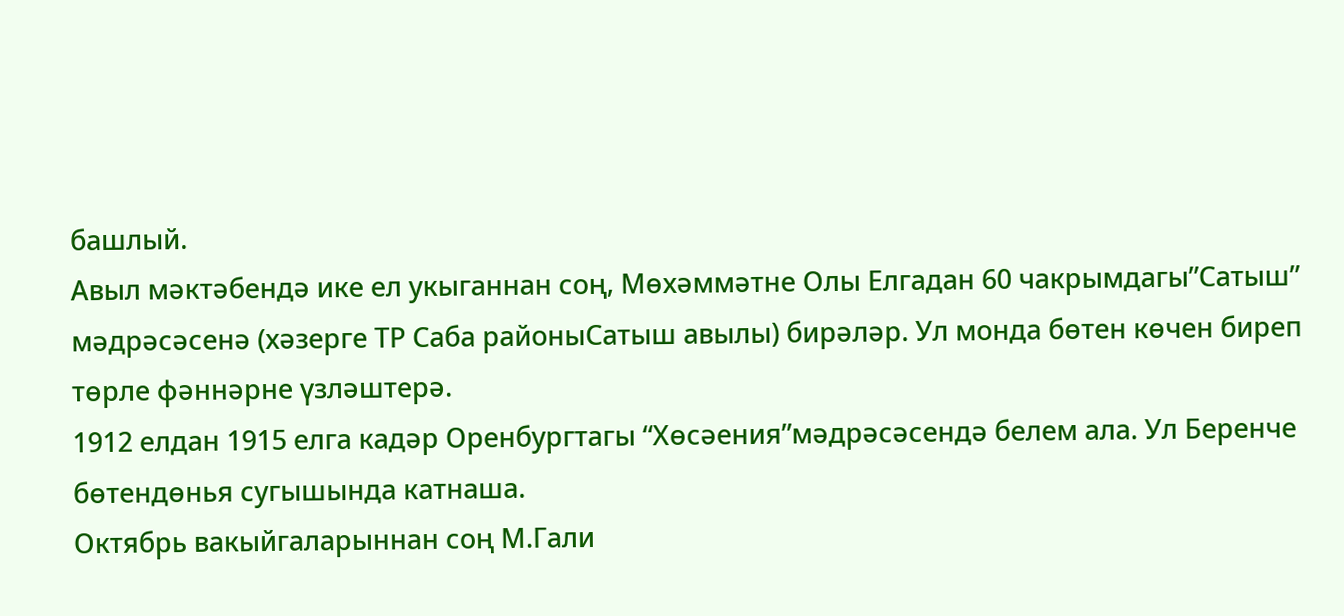башлый.
Авыл мәктәбендә ике ел укыганнан соң, Мөхәммәтне Олы Елгадан 60 чакрымдагы”Сатыш” мәдрәсәсенә (хәзерге ТР Саба районыСатыш авылы) бирәләр. Ул монда бөтен көчен биреп төрле фәннәрне үзләштерә.
1912 елдан 1915 елга кадәр Оренбургтагы “Хөсәения”мәдрәсәсендә белем ала. Ул Беренче бөтендөнья сугышында катнаша.
Октябрь вакыйгаларыннан соң М.Гали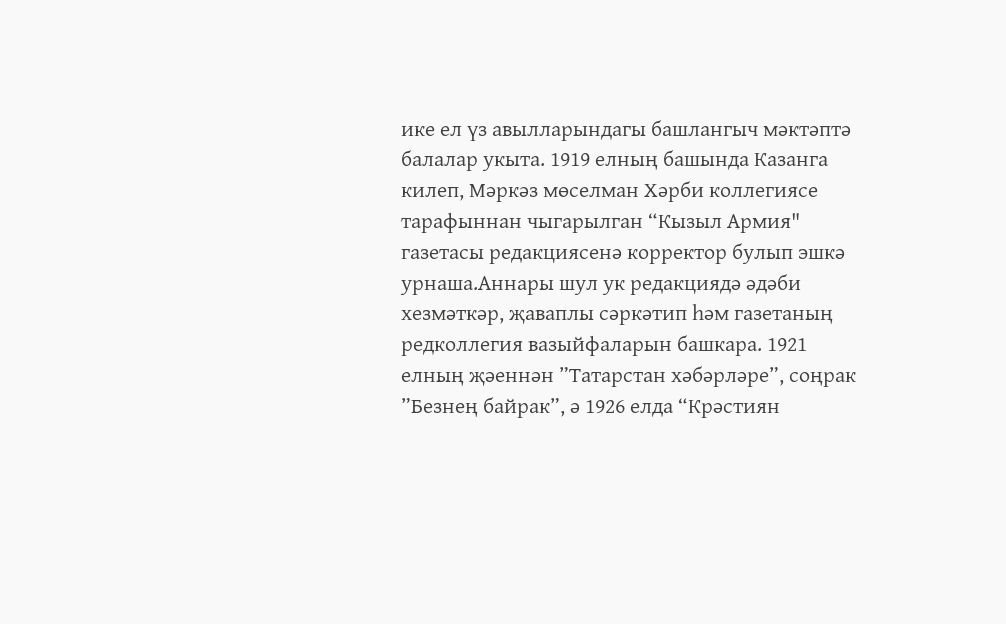ике ел үз авылларындагы башлангыч мәктәптә балалар укыта. 1919 елның башында Казанга килеп, Мәркәз мөселман Хәрби коллегиясе тарафыннан чыгарылган “Кызыл Армия" газетасы редакциясенә корректор булып эшкә урнаша.Аннары шул ук редакциядә әдәби хезмәткәр, җаваплы сәркәтип һәм газетаның редколлегия вазыйфаларын башкара. 1921 елның җәеннән ”Татарстан хәбәрләре”, соңрак ”Безнең байрак”, ә 1926 елда “Крәстиян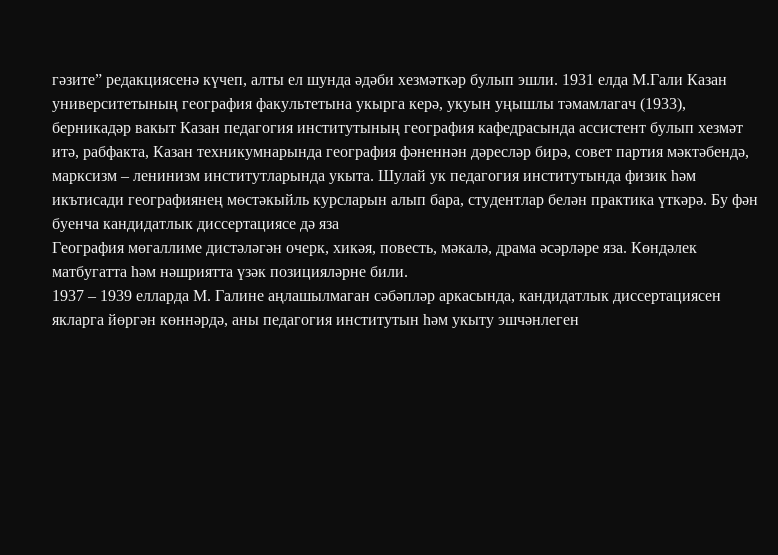гәзите” редакциясенә күчеп, алты ел шунда әдәби хезмәткәр булып эшли. 1931 елда М.Гали Казан университетының география факультетына укырга керә, укуын уңышлы тәмамлагач (1933), берникадәр вакыт Казан педагогия институтының география кафедрасында ассистент булып хезмәт итә, рабфакта, Казан техникумнарында география фәненнән дәресләр бирә, совет партия мәктәбендә, марксизм – ленинизм институтларында укыта. Шулай ук педагогия институтында физик һәм икътисади географиянең мөстәкыйль курсларын алып бара, студентлар белән практика үткәрә. Бу фән буенча кандидатлык диссертациясе дә яза
География мөгаллиме дистәләгән очерк, хикәя, повесть, мәкалә, драма әсәрләре яза. Көндәлек матбугатта һәм нәшриятта үзәк позицияләрне били.
1937 – 1939 елларда М. Галине аңлашылмаган сәбәпләр аркасында, кандидатлык диссертациясен якларга йөргән көннәрдә, аны педагогия институтын һәм укыту эшчәнлеген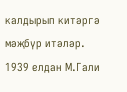калдырып китәргә мәҗбүр итәләр.
1939 елдан М.Гали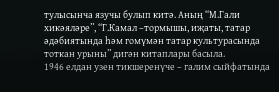тулысынча язучы булып китә. Аның “М.Гали хикәяләре”, “Г.Камал –тормышы, иҗаты, татар әдәбиятында һәм гомүмән татар культурасында тоткан урыны” дигән китаплары басыла.
1946 елдан узен тикшеренүче – галим сыйфатында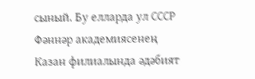сыный. Бу елларда ул СССР Фәннәр академиясенең Казан филиалында әдәбият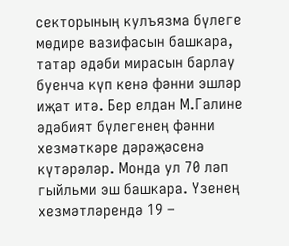секторының кулъязма бүлеге мөдире вазифасын башкара, татар әдәби мирасын барлау буенча күп кенә фәнни эшләр иҗат итә. Бер елдан М.Галине әдәбият бүлегенең фәнни хезмәткәре дәрәҗәсенә күтәрәләр. Монда ул 70 ләп гыйльми эш башкара. Үзенең хезмәтләрендә 19 –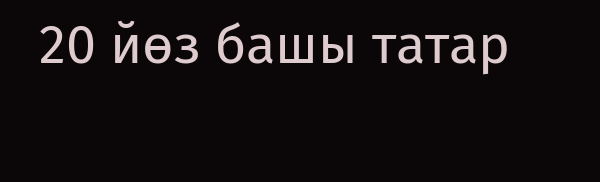20 йөз башы татар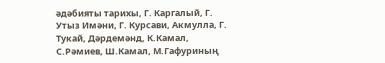әдәбияты тарихы, Г. Каргалый, Г. Утыз Имәни, Г. Курсави, Акмулла, Г. Тукай, Дәрдемәнд, К.Камал, С.Рәмиев, Ш.Камал, М.Гафуриның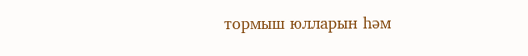тормыш юлларын һәм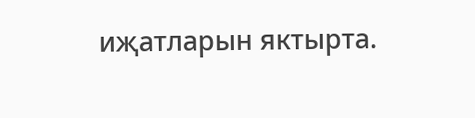иҗатларын яктырта.